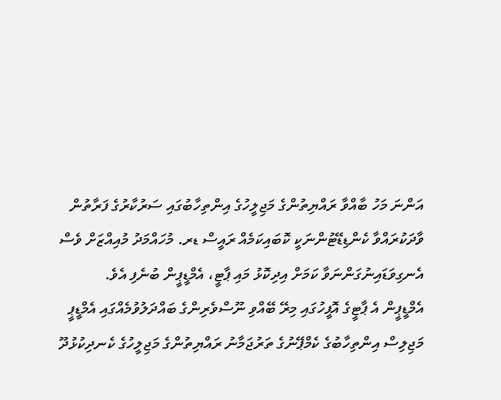އަންނަ މަހު ބާއްވާ ރައްޔިތުންގެ މަޖިލީހުގެ އިންތިހާބުގައި ސަރުކާރުގެ ފަރާތުން ވާދަކުރައްވާ ކެންޑިޑޭޓުންނަކީ ކޮބައިކަމެއް ރައީސް ޑރ. މުހައްމަދު މުއިއްޒަށް ވެސް އެނގިވަޑައިނުގަންނަވާ ކަމަށް އިދިކޮޅު މައި ޕާޓީ، އެމްޑީޕީން ބުނެފި އެވެ.
އެމްޑީޕީން އެ ޕާޓީގެ އޮފީހުގައި މިރޭ ބޭއްވި ނޫސްވެރިންގެ ބައްދަލުވުމެއްގައި އެމްޑީޕީ މަޖިލިސް އިންތިހާބުގެ ކެމްޕޭނުގެ ތަރުޖަމާނު ރައްޔިތުންގެ މަޖިލީހުގެ ކެނދިކުޅުދޫ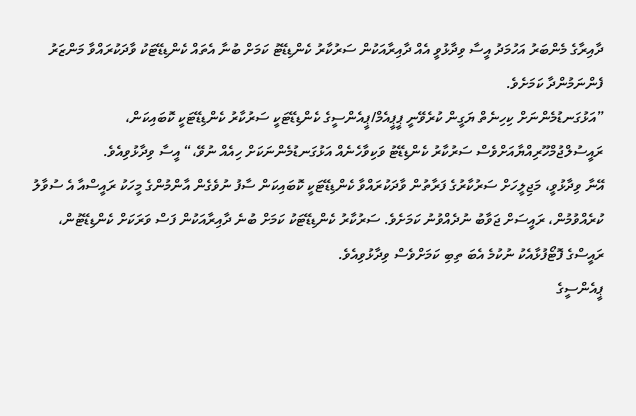ދާއިރާގެ މެންބަރު އަހުމަދު އީސާ ވިދާޅުވީ އެއް ދާއިރާއަކުން ސަރުކާރު ކެންޑިޑޭޓު ކަމަށް ބުނާ އެތައް ކެންޑިޑޭޓަކު ވާދަކުރައްވާ މަންޒަރު ފެންނަމުންދާ ކަމަށެވެ.
”އަޅުގަނޑުމެންނަށް ކިހިނެތް ޔަގީން ކުރެވޭނީ ޕީޕީއެމް/ޕީއެންސީގެ ކެންޑިޑޭޓަކީ ސަރުކާރު ކެންޑިޑޭޓަކީ ކޮބައިކަން، ރައީސުލްޖުމްހޫރިއްޔާއަށްވެސް ސަރުކާރު ކެންޑިޑޭޓު ވަކިވާހެނެއް އަޅުގަނޑުމެންނަކަށް ހިއެއް ނުވޭ،“ އީސާ ވިދާޅުވިއެވެ.
އޭނާ ވިދާޅުވީ، މަޖިލީހަށް ސަރުކާރުގެ ފަރާތުން ވާދަކުރައްވާ ކެންޑިޑޭޓަކީ ކޮބައިކަން ސާފު ނުވެގެން އާންމުންގެ މީހަކު ރައީސްއާ އެ ސުވާލު ކުރެއްވުމުން، ރައީސަށް ޖަވާބު ނުދެއްވުނު ކަމަށެވެ. ސަރުކާރު ކެންޑިޑޭޓަކު ކަމަށް ބުނެ ދާއިރާއަކުން ފަސް ވަރަކަށް ކެންޑިޑޭޓުން، ރައީސްގެ ފޮޓޯފުޅާއެކު ނުކުމެ އެބަ ތިބި ކަމަށްވެސް ވިދާޅުވިއެވެ.
ޕީއެންސީގެ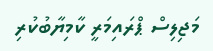މަޖިލިސް ޕްރައިމަރީ ކާމިޔާބުކުރި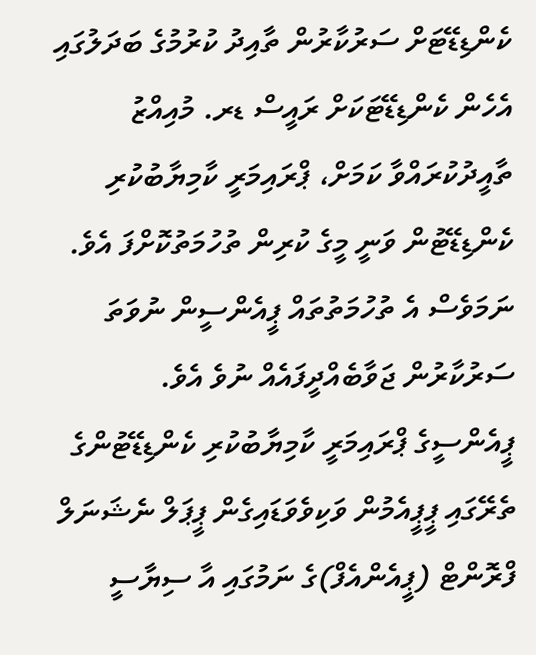ކެންޑިޑޭޓަށް ސަރުކާރުން ތާއިދު ކުރުމުގެ ބަދަލުގައި އެހެން ކެންޑިޑޭޓަކަށް ރައީސް ޑރ. މުއިއްޒު ތާއީދުކުރައްވާ ކަމަށް، ޕްރައިމަރީ ކާމިޔާބުކުރި ކެންޑިޑޭޓުން ވަނީ މީގެ ކުރިން ތުހުމަތުކޮށްފަ އެވެ. ނަމަވެސް އެ ތުހުމަތުތައް ޕީއެންސީން ނުވަތަ ސަރުކާރުން ޖަވާބެއްދީފައެއް ނުވެ އެވެ.
ޕީއެންސީގެ ޕްރައިމަރީ ކާމިޔާބުކުރި ކެންޑިޑޭޓުންގެ ތެރޭގައި ޕީޕީއެމުން ވަކިވެވަޑައިގެން ޕީޕަލް ނެޝަނަލް ފްރޮންޓް (ޕީއެންއެފް)ގެ ނަމުގައި އާ ސިޔާސީ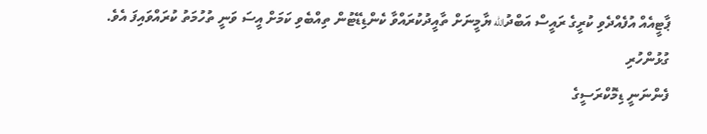ޕާޓީއެއް އުފެއްދެވި ކުރީގެ ރައީސް އަބްދުالله ޔާމީނަށް ތާއީދުކުރައްވާ ކެންޑިޑޭޓުން ތިއްބެވި ކަމަށް އީސަ ވަނީ ތުހުމަތު ކުރައްވައިފަ އެވެ.
ގުޅުންހުރި
ފެންނަނީ ޑިމޮކްރަސީގެ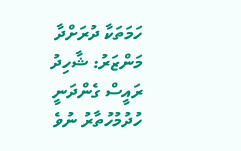ހަމަތަކާ ދުރަށްދާ މަންޒަރު: ޝާހިދު
ރައީސް ގެންދަނީ ހުދުމުހުތާރު ނުވެ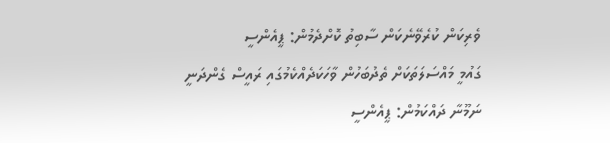ވެރިކަން ކުރެވޭނެކަން ސާބިތު ކޮށްދެމުން: ޕީއެންސީ
ގައުމީ މައްސަލަތަކަށް ތެދުބަހުން ވާހަކަދެއްކެމުގައި ރައީސް ގެންދަނީ ނަމޫނާ ދައްކަމުން: ޕީއެންސީ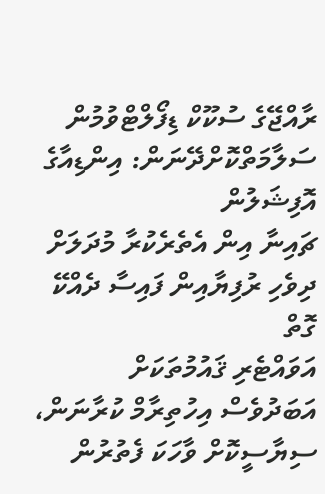ރާއްޖޭގެ ސުކޫކް ޑިފޯލްޓްވުމުން ސަލާމަތްކޮށްދޭނަން: އިންޑިއާގެ އޮފިޝަލުން
ޗައިނާ އިން އެތެރެކުރާ މުދަލަށް ދިވެހި ރުފިޔާއިން ފައިސާ ދެއްކޭ ގޮތް
އަވައްޓެރި ޤައުމުތަކަށް އަބަދުވެސް އިހުތިރާމް ކުރާނަން، ސިޔާސީކޮށް ވާހަކަ ފެތުރުން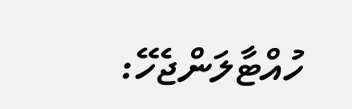ހުއްޓާލަންޖެހޭ: